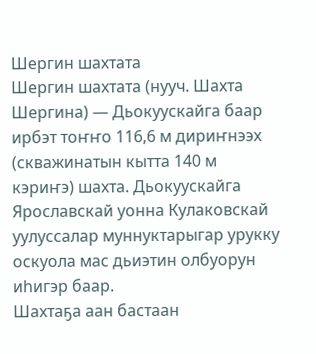Шергин шахтата
Шергин шахтата (нууч. Шахта Шергина) — Дьокуускайга баар ирбэт тоҥҥо 116,6 м дириҥнээх (скважинатын кытта 140 м кэриҥэ) шахта. Дьокуускайга Ярославскай уонна Кулаковскай уулуссалар муннуктарыгар урукку оскуола мас дьиэтин олбуорун иһигэр баар.
Шахтаҕа аан бастаан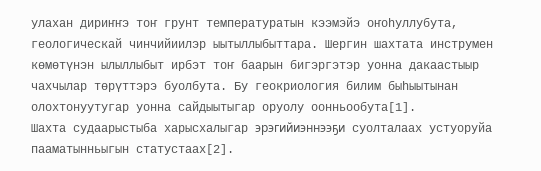улахан дириҥҥэ тоҥ грунт температуратын кээмэйэ оҥоһуллубута, геологическай чинчийиилэр ыытыллыбыттара. Шергин шахтата инструмен көмөтүнэн ылыллыбыт ирбэт тоҥ баарын бигэргэтэр уонна дакаастыыр чахчылар төрүттэрэ буолбута. Бу геокриология билим быһыытынан олохтонуутугар уонна сайдыытыгар оруолу оонньообута[1].
Шахта судаарыстыба харысхалыгар эрэгийиэннээҕи суолталаах устуоруйа пааматынньыгын статустаах[2].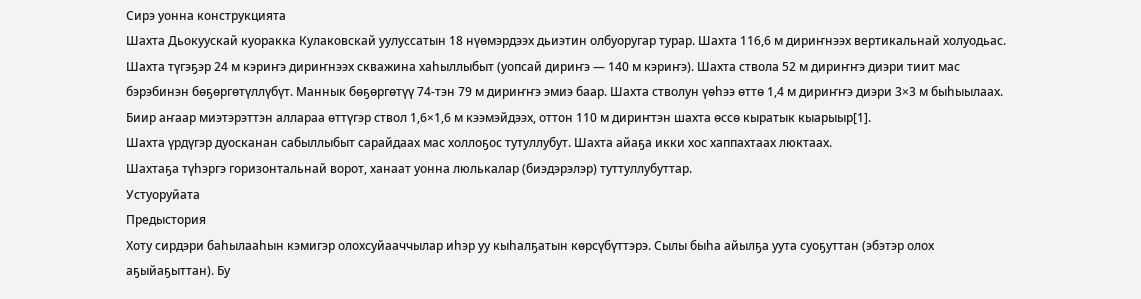Сирэ уонна конструкцията
Шахта Дьокуускай куоракка Кулаковскай уулуссатын 18 нүөмэрдээх дьиэтин олбуоругар турар. Шахта 116,6 м дириҥнээх вертикальнай холуодьас. Шахта түгэҕэр 24 м кэриҥэ дириҥнээх скважина хаһыллыбыт (уопсай дириҥэ — 140 м кэриҥэ). Шахта ствола 52 м дириҥҥэ диэри тиит мас бэрэбинэн бөҕөргөтүллүбүт. Маннык бөҕөргөтүү 74-тэн 79 м дириҥҥэ эмиэ баар. Шахта стволун үөһээ өттө 1,4 м дириҥҥэ диэри 3×3 м быһыылаах. Биир аҥаар миэтэрэттэн аллараа өттүгэр ствол 1,6×1,6 м кээмэйдээх, оттон 110 м дириҥтэн шахта өссө кыратык кыарыыр[1].
Шахта үрдүгэр дуосканан сабыллыбыт сарайдаах мас холлоҕос тутуллубут. Шахта айаҕа икки хос хаппахтаах люктаах.
Шахтаҕа түһэргэ горизонтальнай ворот, ханаат уонна люлькалар (биэдэрэлэр) туттуллубуттар.
Устуоруйата
Предыстория
Хоту сирдэри баһылааһын кэмигэр олохсуйааччылар иһэр уу кыһалҕатын көрсүбүттэрэ. Сылы быһа айылҕа уута суоҕуттан (эбэтэр олох аҕыйаҕыттан). Бу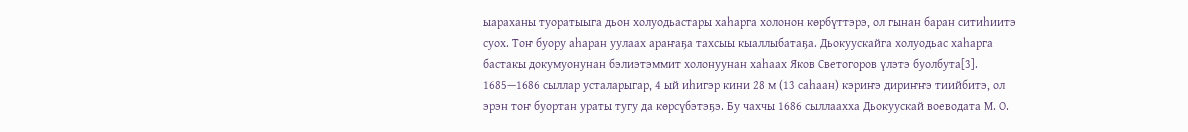ыараханы туоратыыга дьон холуодьастары хаһарга холонон көрбүттэрэ, ол гынан баран ситиһиитэ суох. Тоҥ буору аһаран уулаах араҥаҕа тахсыы кыаллыбатаҕа. Дьокуускайга холуодьас хаһарга бастакы докумуонунан бэлиэтэммит холонуунан хаһаах Яков Светогоров үлэтэ буолбута[3]. 1685—1686 сыллар усталарыгар, 4 ый иһигэр кини 28 м (13 саһаан) кэриҥэ дириҥҥэ тиийбитэ, ол эрэн тоҥ буортан ураты тугу да көрсүбэтэҕэ. Бу чахчы 1686 сыллаахха Дьокуускай воеводата М. О.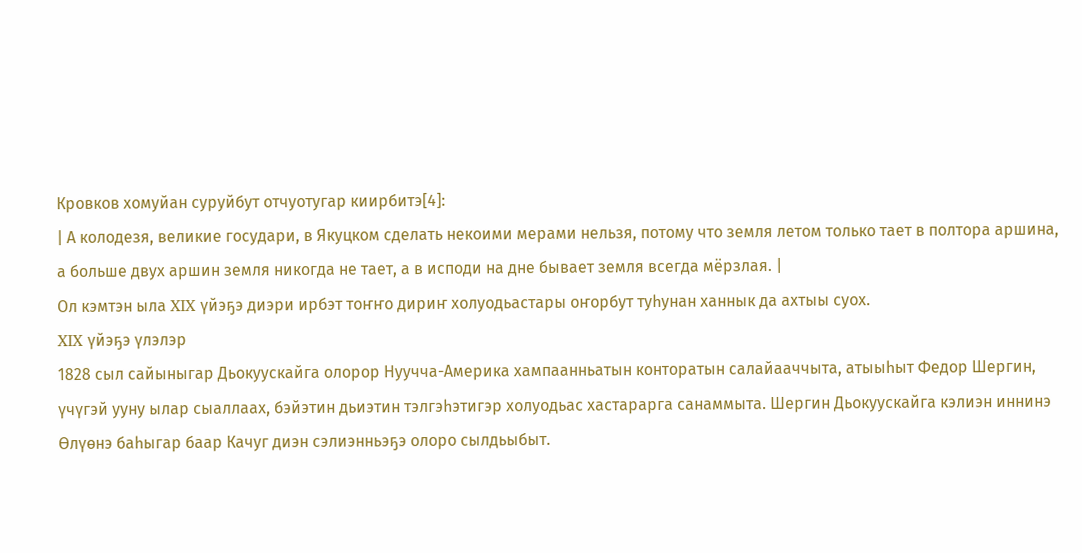Кровков хомуйан суруйбут отчуотугар киирбитэ[4]:
| А колодезя, великие государи, в Якуцком сделать некоими мерами нельзя, потому что земля летом только тает в полтора аршина, а больше двух аршин земля никогда не тает, а в исподи на дне бывает земля всегда мёрзлая. |
Ол кэмтэн ыла XIX үйэҕэ диэри ирбэт тоҥҥо дириҥ холуодьастары оҥорбут туһунан ханнык да ахтыы суох.
XIX үйэҕэ үлэлэр
1828 сыл сайыныгар Дьокуускайга олорор Нуучча-Америка хампаанньатын конторатын салайааччыта, атыыһыт Федор Шергин, үчүгэй ууну ылар сыаллаах, бэйэтин дьиэтин тэлгэһэтигэр холуодьас хастарарга санаммыта. Шергин Дьокуускайга кэлиэн иннинэ Өлүөнэ баһыгар баар Качуг диэн сэлиэнньэҕэ олоро сылдьыбыт.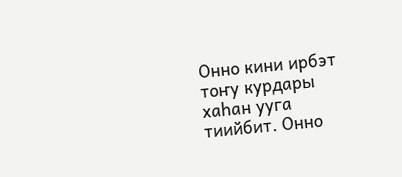Онно кини ирбэт тоҥу курдары хаһан ууга тиийбит. Онно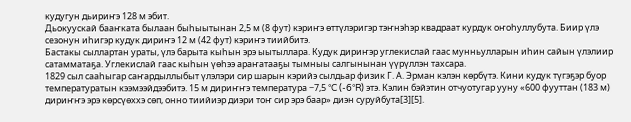кудугун дьириҥэ 128 м эбит.
Дьокуускай бааҥката былаан быһыытынан 2,5 м (8 фут) кэриҥэ өттүлэригэр тэҥнэһэр квадраат курдук оҥоһуллубута. Биир үлэ сезонун иһигэр кудук дириҥэ 12 м (42 фут) кэриҥэ тиийбитэ.
Бастакы сыллартан ураты, үлэ барыта кыһын эрэ ыытыллара. Кудук дириҥэр углекислай гаас мунньулларын иһин сайын үлэлиир сатамматаҕа. Углекислай гаас кыһын үөһээ араҥатааҕы тымныы салгынынан үүрүллэн тахсара.
1829 сыл сааһыгар саҥардыллыбыт үлэлэри сир шарын кэрийэ сылдьар физик Г. А. Эрман кэлэн көрбүтэ. Кини кудук түгэҕэр буор температуратын кээмээйдээбитэ. 15 м дириҥҥэ температура −7,5 °C (-6°R) этэ. Кэлин бэйэтин отчуотугар ууну «600 фууттан (183 м) дириҥҥэ эрэ көрсүөххэ сөп, онно тиийиэр диэри тоҥ сир эрэ баар» диэн суруйбута[3][5].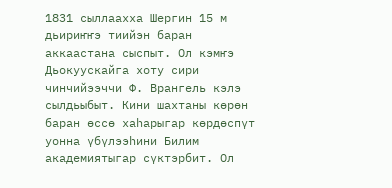1831 сыллаахха Шергин 15 м дьириҥҥэ тиийэн баран аккаастана сыспыт. Ол кэмҥэ Дьокуускайга хоту сири чинчийээччи Ф. Врангель кэлэ сылдьыбыт. Кини шахтаны көрөн баран өссө хаһарыгар көрдөспүт уонна үбүлээһини Билим академиятыгар сүктэрбит. Ол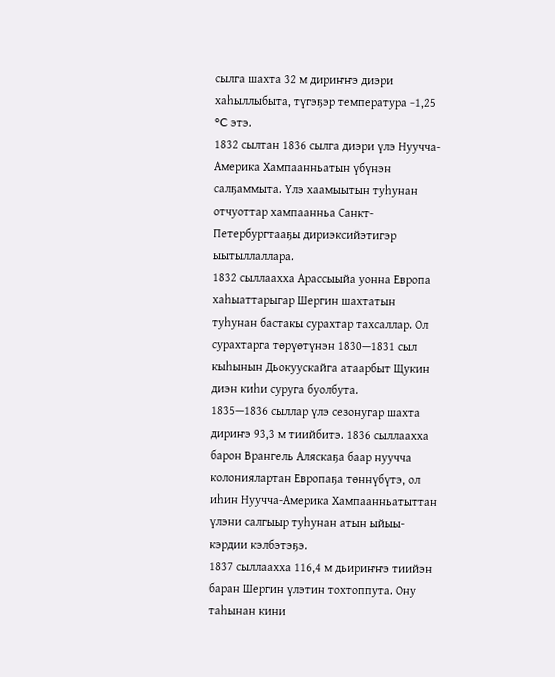сылга шахта 32 м дириҥҥэ диэри хаһыллыбыта, түгэҕэр температура −1,25 °C этэ.
1832 сылтан 1836 сылга диэри үлэ Нуучча-Америка Хампаанньатын үбүнэн салҕаммыта. Үлэ хаамыытын туһунан отчуоттар хампаанньа Санкт-Петербургтааҕы дириэксийэтигэр ыытыллаллара.
1832 сыллаахха Арассыыйа уонна Европа хаһыаттарыгар Шергин шахтатын туһунан бастакы сурахтар тахсаллар. Ол сурахтарга төрүөтүнэн 1830—1831 сыл кыһынын Дьокуускайга атаарбыт Щукин диэн киһи суруга буолбута.
1835—1836 сыллар үлэ сезонугар шахта дириҥэ 93,3 м тиийбитэ. 1836 сыллаахха барон Врангель Аляскаҕа баар нуучча колониялартан Европаҕа төннүбүтэ, ол иһин Нуучча-Америка Хампаанньатыттан үлэни салгыыр туһунан атын ыйыы-кэрдии кэлбэтэҕэ.
1837 сыллаахха 116,4 м дьириҥҥэ тиийэн баран Шергин үлэтин тохтоппута. Ону таһынан кини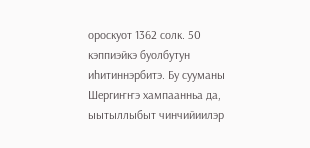ороскуот 1362 солк. 50 кэппиэйкэ буолбутун иһитиннэрбитэ. Бу сууманы Шергиҥҥэ хампаанньа да, ыытыллыбыт чинчийиилэр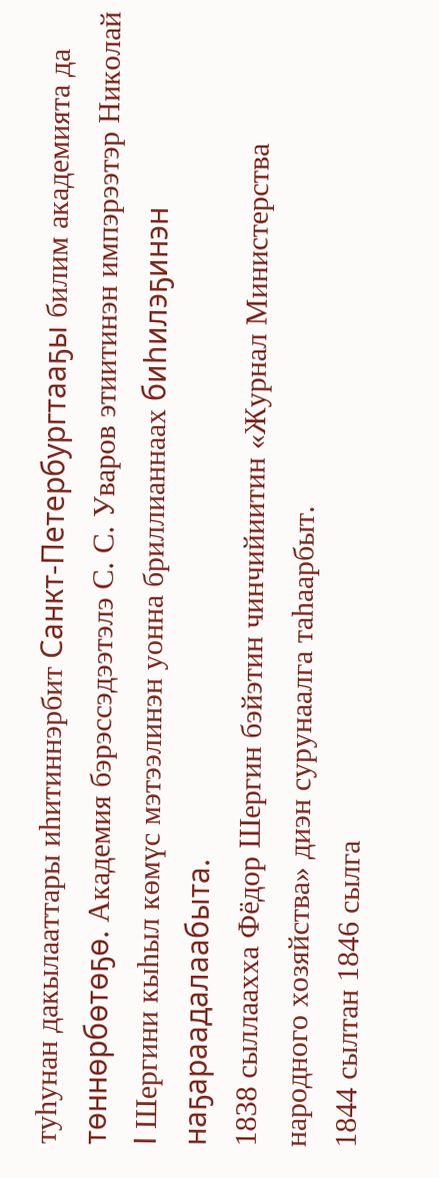туһунан дакылааттары иһитиннэрбит Санкт-Петербургтааҕы билим академията да төннөрбөтөҕө. Академия бэрэссэдээтэлэ С. С. Уваров этиитинэн импэрээтэр Николай I Шергини кыһыл көмүс мэтээлинэн уонна бриллианнаах биһилэҕинэн наҕараадалаабыта.
1838 сыллаахха Фёдор Шергин бэйэтин чинчийиитин «Журнал Министерства народного хозяйства» диэн сурунаалга таһаарбыт.
1844 сылтан 1846 сылга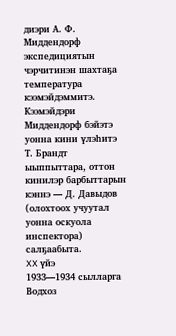диэри А. Ф. Миддендорф экспедициятын чэрчитинэн шахтаҕа температура кээмэйдэммитэ. Кээмэйдэри Миддендорф бэйэтэ уонна кини үлэһитэ Т. Брандт ыыппыттара, оттон кинилэр барбыттарын кэннэ — Д. Давыдов (олохтоох учуутал уонна оскуола инспектора) салҕаабыта.
XX үйэ
1933—1934 сылларга Водхоз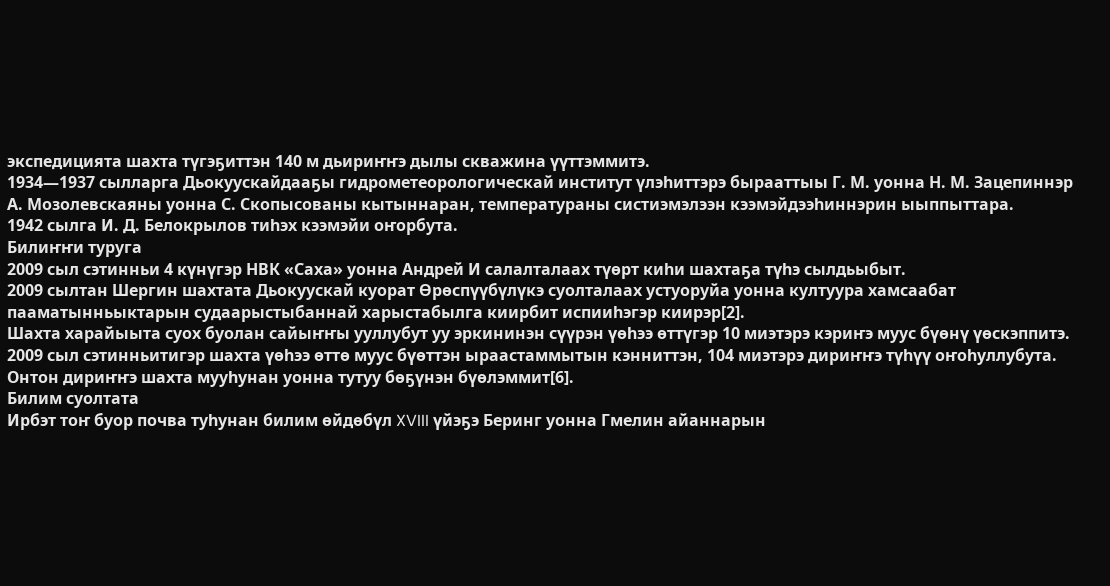экспедицията шахта түгэҕиттэн 140 м дьириҥҥэ дылы скважина үүттэммитэ.
1934—1937 сылларга Дьокуускайдааҕы гидрометеорологическай институт үлэһиттэрэ бырааттыы Г. М. уонна Н. М. Зацепиннэр А. Мозолевскаяны уонна С. Скопысованы кытыннаран, температураны систиэмэлээн кээмэйдээһиннэрин ыыппыттара.
1942 сылга И. Д. Белокрылов тиһэх кээмэйи оҥорбута.
Билиҥҥи туруга
2009 сыл сэтинньи 4 күнүгэр НВК «Саха» уонна Андрей И салалталаах түөрт киһи шахтаҕа түһэ сылдьыбыт.
2009 сылтан Шергин шахтата Дьокуускай куорат Өрөспүүбүлүкэ суолталаах устуоруйа уонна култуура хамсаабат пааматынньыктарын судаарыстыбаннай харыстабылга киирбит испииһэгэр киирэр[2].
Шахта харайыыта суох буолан сайыҥҥы ууллубут уу эркининэн сүүрэн үөһээ өттүгэр 10 миэтэрэ кэриҥэ муус бүөнү үөскэппитэ.
2009 сыл сэтинньитигэр шахта үөһээ өттө муус бүөттэн ыраастаммытын кэнниттэн, 104 миэтэрэ дириҥҥэ түһүү оҥоһуллубута. Онтон дириҥҥэ шахта мууһунан уонна тутуу бөҕүнэн бүөлэммит[6].
Билим суолтата
Ирбэт тоҥ буор почва туһунан билим өйдөбүл XVIII үйэҕэ Беринг уонна Гмелин айаннарын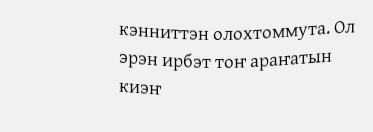кэнниттэн олохтоммута. Ол эрэн ирбэт тоҥ араҥатын киэҥ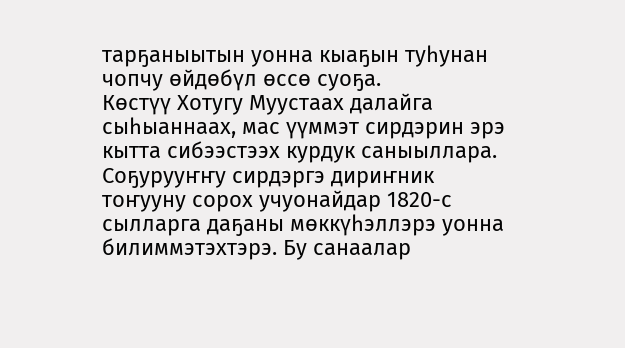тарҕаныытын уонна кыаҕын туһунан чопчу өйдөбүл өссө суоҕа.
Көстүү Хотугу Муустаах далайга сыһыаннаах, мас үүммэт сирдэрин эрэ кытта сибээстээх курдук саныыллара. Соҕурууҥҥу сирдэргэ дириҥник тоҥууну сорох учуонайдар 1820-с сылларга даҕаны мөккүһэллэрэ уонна билиммэтэхтэрэ. Бу санаалар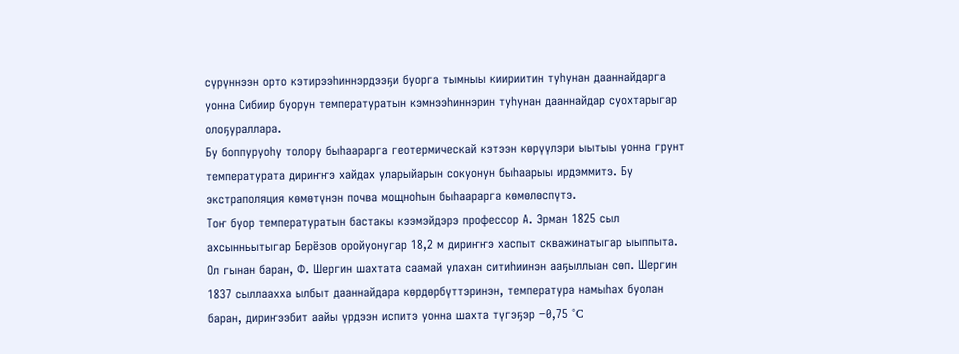сүрүннээн орто кэтирээһиннэрдээҕи буорга тымныы киириитин туһунан дааннайдарга уонна Сибиир буорун температуратын кэмнээһиннэрин туһунан дааннайдар суохтарыгар олоҕураллара.
Бу боппуруоһу толору быһаарарга геотермическай кэтээн көрүүлэри ыытыы уонна грунт температурата дириҥҥэ хайдах уларыйарын сокуонун быһаарыы ирдэммитэ. Бу экстраполяция көмөтүнэн почва мощноһын быһаарарга көмөлөспүтэ.
Тоҥ буор температуратын бастакы кээмэйдэрэ профессор А. Эрман 1825 сыл ахсынньытыгар Берёзов оройуонугар 18,2 м дириҥҥэ хаспыт скважинатыгар ыыппыта. Ол гынан баран, Ф. Шергин шахтата саамай улахан ситиһиинэн ааҕыллыан сөп. Шергин 1837 сыллаахха ылбыт дааннайдара көрдөрбүттэринэн, температура намыһах буолан баран, дириҥээбит аайы үрдээн испитэ уонна шахта түгэҕэр −0,75 °C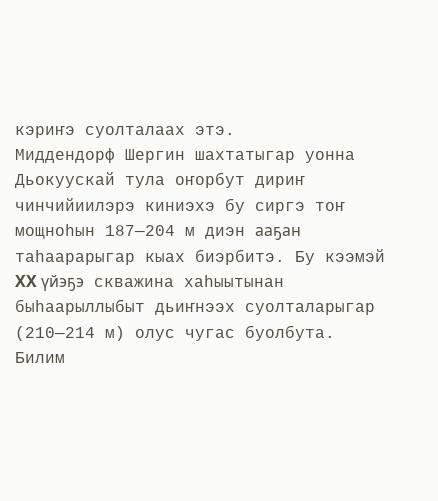кэриҥэ суолталаах этэ.
Миддендорф Шергин шахтатыгар уонна Дьокуускай тула оҥорбут дириҥ чинчийиилэрэ киниэхэ бу сиргэ тоҥ мощноһын 187—204 м диэн ааҕан таһаарарыгар кыах биэрбитэ. Бу кээмэй XX үйэҕэ скважина хаһыытынан быһаарыллыбыт дьиҥнээх суолталарыгар (210—214 м) олус чугас буолбута.
Билим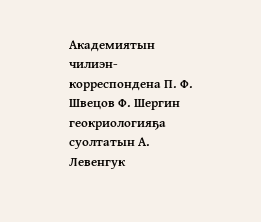Академиятын чилиэн-корреспондена П. Ф. Швецов Ф. Шергин геокриологияҕа суолтатын А. Левенгук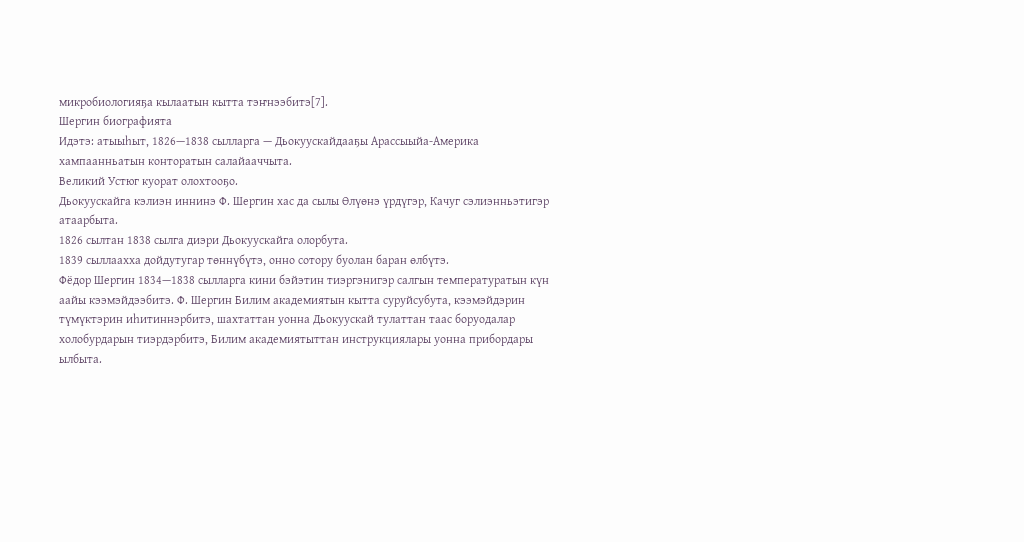микробиологияҕа кылаатын кытта тэҥнээбитэ[7].
Шергин биографията
Идэтэ: атыыһыт, 1826—1838 сылларга — Дьокуускайдааҕы Арассыыйа-Америка хампаанньатын конторатын салайааччыта.
Великий Устюг куорат олохтооҕо.
Дьокуускайга кэлиэн иннинэ Ф. Шергин хас да сылы Өлүөнэ үрдүгэр, Качуг сэлиэнньэтигэр атаарбыта.
1826 сылтан 1838 сылга диэри Дьокуускайга олорбута.
1839 сыллаахха дойдутугар төннүбүтэ, онно сотору буолан баран өлбүтэ.
Фёдор Шергин 1834—1838 сылларга кини бэйэтин тиэргэнигэр салгын температуратын күн аайы кээмэйдээбитэ. Ф. Шергин Билим академиятын кытта суруйсубута, кээмэйдэрин түмүктэрин иһитиннэрбитэ, шахтаттан уонна Дьокуускай тулаттан таас боруодалар холобурдарын тиэрдэрбитэ, Билим академиятыттан инструкциялары уонна прибордары ылбыта.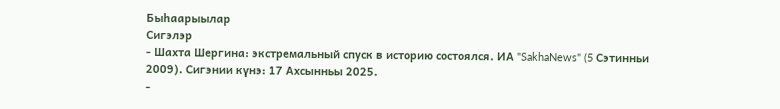Быһаарыылар
Сигэлэр
- Шахта Шергина: экстремальный спуск в историю состоялся. ИА "SakhaNews" (5 Сэтинньи 2009). Сигэнии күнэ: 17 Ахсынньы 2025.
-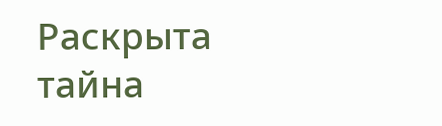Раскрыта тайна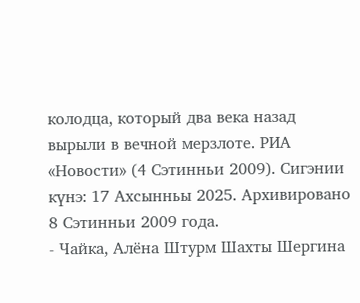колодца, который два века назад вырыли в вечной мерзлоте. РИА «Новости» (4 Сэтинньи 2009). Сигэнии күнэ: 17 Ахсынньы 2025. Архивировано 8 Сэтинньи 2009 года.
- Чайка, Алёна Штурм Шахты Шергина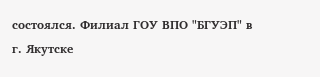состоялся. Филиал ГОУ ВПО "БГУЭП" в г. Якутске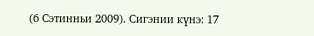(6 Сэтинньи 2009). Сигэнии күнэ: 17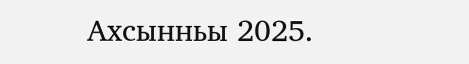Ахсынньы 2025.